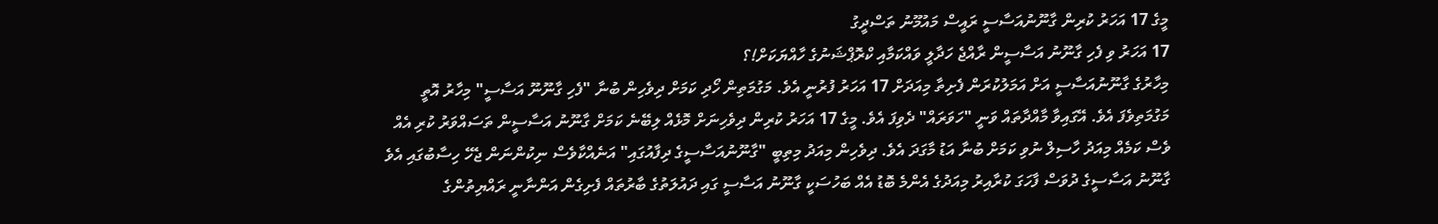މީގެ 17 އަހަރު ކުރިން ގާނޫނުއަސާސީ ރައީސް މައުމޫނު ތަސްދީގު
17 އަހަރު ވި ފެހި ގާނޫނު އަސާސީން ރާއްޖެ ހަދާލީ ވައްކަމާއި ކްރޮޕްޝަނުގެ ހާއްޔަކަށް!؟
މިހާރުގެ ގާނޫނުއަސާސީ އަށް އަމަލުކުރަން ފެށިތާ މިއަދަށް 17 އަހަރު ފުރުނީ އެވެ. މަގުމަތިން ހޯދި ކަމަށް ދިވެހިން ބުނާ "ފެހި ގާނޫނޫ އަސާސީ" މިހާރު އޮތީ މަގުމަތިވެފަ އެވެ. އޭގައިވާ މާއްދާތައް ވަނީ "ހަވަރައް" ދެވިފަ އެވެ. މީގެ 17 އަހަރު ކުރިން ދިވެހިނަށް މޮޅެއް ލިބޭނެ ކަމަށް ގާނޫނު އަސާސީން ތަސައްވަރު ކުރި އެއް ވެސް ކަމެއް މިއަދު ހާސިލް ނުވި ކަމަށް ބުނާ އަޑު މާގަދަ އެވެ. ދިވެހިން މިއަދު މިތިބީ "ގާނޫނުއަސާސީގެ ދިފާއުގައި" އަނެއްކާވެސް ނިކުންނަން ޖެހޭ ހިސާބުގައި އެވެ
ގާނޫނު އަސާސީގެ ދުވަސް ފާހަގަ ކުރާއިރު މިއަދުގެ އެންމެ ބޮޑު އެއް ބަހުސަކީ ގާނޫނު އަސާސީ ގައި ދައުލަތުގެ ބާރުތައް ފެށިގެން އަންނާނީ ރައްޔިތުންގެ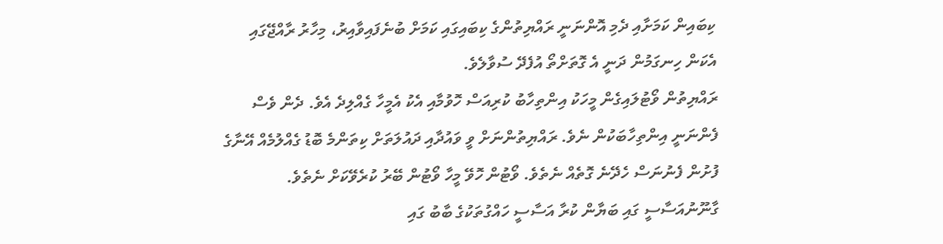ކިބައިން ކަމަށާއި ދެމި އޮންނަނީ ރައްޔިތުންގެ ކިބައިގައި ކަމަށް ބުނެފައިވާއިރު، މިހާރު ރާއްޖޭގައި އެކަން ހިނގަމުން ދަނީ އެ ގޮތަށްތޯ އުފެދޭ ސުވާލެވެ.
ރައްޔިތުން ވޯޓުލައިގެން މީހަކު އިންތިހާބު ކުރިއަސް ހޮވުމާއި އެކު އެމީހާ ގެއްލިދެ އެވެ. ދެން ވެސް ފެންނަނީ އިންތިހާބަކުން ނެވެ. ރައްޔިތުންނަށް ވީ ވައުދާއި ދައުލަތަށް ކިތަންމެ ބޮޑު ގެއްލުމެއް އޭނާގެ ފުށުން ފެނުނަސް ހެދޭނެ ގޮތެއް ނެތެވެ. ވޯޓުން ހޮވޭ މީހާ ވޯޓުން ބޭރު ކުރެވޭކަށް ނެތެވެ.
ގާނޫނުއަސާސީ ގައި ބަޔާން ކުރާ އަސާސީ ހައްގުތަކުގެ ބާބު ގައި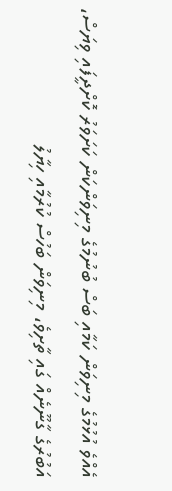އެއްވެ އުޅުމުގެ މިނިވަން ކަމާއި ބަސް ބުނުމުގެ މިނިވަންކަން ކަށަވަރު ކޮށްދީފައި ވިޔަސް، އަބުރުގެ ގާނޫނެއް ގައި ތާށިވެ، މިނިވަން ބަހުސް ކުރުމާއި ހިޔާލު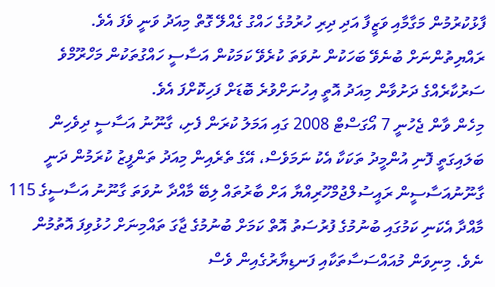ފާޅުކުރުމުން މަގާމާއި ވަޒީފާ އަދި ދިރި ހުރުމުގެ ހައްގު ގެއްލޭ ގޮތް މިއަދު ވަނީ ވެފަ އެވެ. ރައްޔިތުންނަށް ބުނެވޭ ބަހަކުން ނުވަތަ ކުރެވޭ ކަމަކުން އަސާސީ ހައްގުތަކުން މަހްރޫމްވެ ސަރުކާރެއްގެ ދަށުވާން މިއަދު އޮތީ އިހުނަށްވުރެ ބޮޑަށް ފަހިކޮށްފަ އެވެ.
މިހެން ވާން ޖެހުނީ 7 އޯގަސްޓް 2008 ގައި އަމަލު ކުރަން ފެށި، ގާނޫނު އަސާސީ ދިވެހިން ބަލައިގަތީ ފޮނި އުންމީދު ތަކަކާ އެކު ނަމަވެސް، އޭގެ ތެރެއިން މިއަދު ތަންފީޒު ކުރަމުން ދަނީ ގާނޫނުއަސާސީން ރައީސުލްޖުމްހޫރިއްޔާ އަށް ބާރުތައް ލިބޭ މާއްދާ ނުވަތަ ގާނޫނު އަސާސީގެ 115 މާއްދާ އެކަނި ކަމުގައި ބުނުމުގެ ފުރުސަތު އޮތް ކަމަށް ބުނުމުގެ ޖާގަ ތައްމިނަށް ހުޅުވިފަ އޮތުމުން ނެވެ. މިނިވަން މުއައްސަސާތަކާއި ފަނޑިޔާރުގެއިން ވެސް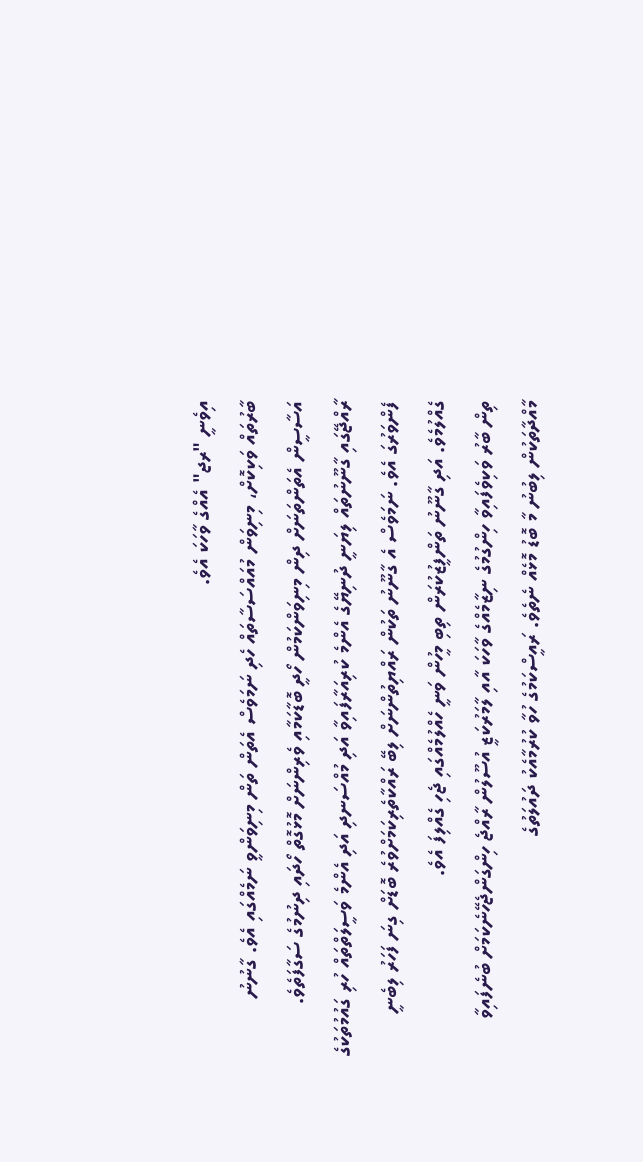އިވެނީ "ރޖ" އެއްގެ ވާހަކަ އެވެ.
ބާރުތައް ވަކިކޮށް، މިނިވަން މުއައްސަސާތައް ހެދި ނަމަވެސް އެތަން ތަން މިނިވަންވީ ނަމެއްގައި އެވެ. ގާނުނު އަސާސީން އެތަންތަނަށް ދިން މިނިވަންކަމުން ހޯދީ ބޮޑާކަމާއި ވެރިންނަށް މޮޅުގޮތް ހޯދައި ދިނުމުގެ ސަގާފަތެވެ. ރާއްޖޭގައި ގާނޫނުތައް ލިޔަނީ ދުނިޔޭގެ އެންމެ ކުރިއަރާފައިވާ އަދި މުއްސަނދި އަދި އެންމެ ވަސީލަތްތައް ހުރި ގައުމުތަކުގެ ފެންވަރުގަ އެވެ. ނަމަވެސް އެ ގާނޫނު ތަކުން ރައްޔިތުންނަށް ލިބޭ ރައްކާތެރިކަމަށްވުރެ ބޮޑަށް ގިނަ ފަހަރު ލިބެނީ ގެއްލުމެވެ. އަދި ގާނޫނު ތަންފީޒުކުރަން ތިބި މީހުން ވަނީ ހެއްލުމެއްގައި ޖެހި ގެއްލިފަ އެވެ.
ތިން ބާރު ވަކިވެފައިވާ ހިންގުމުގެ ނިޒާމެއްގެ ވާހަކަ އާއި ލާމަރުކަޒީ އުސޫލުން ރާއްޖެ ހިންގަންޖެހޭނެކަމަށް ބުނެފައިވާ މާއްދާތަކުން ލިބުނު މާ ބޮޑު މޮޅެއް ނެތެވެ. ރައީސްކަމުގެ ހުވާ ކުރުމާއެކު ދައުލަތުގެ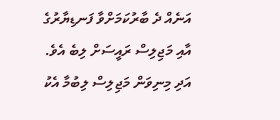އަނެއް ދެ ބާރުކަމަށްވާ ފަނޑިޔާރުގެ އާއި މަޖިލިސް ރައީސަށް ލިބެ އެވެ. އަދި މިނިވަން މަޖިލިސް ލިބުމާ އެކު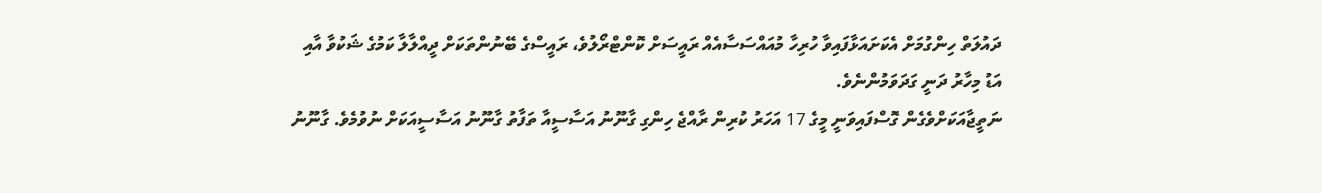ދައުލަތް ހިންގުމަށް އެކަށައަޅާފައިވާ ހުރިހާ މުއައްސަސާއެއް ރައީސަށް ކޮންޓްރޯލުވެ، ރައީސްގެ ބޭނުންތަކަށް ދީއްލާލާ ކަމުގެ ޝަކުވާ އާއި އަޑު މިހާރު ދަނީ ގަދަވަމުންނެވެ.
ނަތީޖާއަކަށްވެގެން ގޮސްފައިވަނީ މީގެ 17 އަހަރު ކުރިން ރާއްޖެ ހިންގި ގާނޫނު އަސާސީއާ ތަފާތު ގާނޫނު އަސާސީއަކަށް ނުވުމެވެ. ގާނޫނު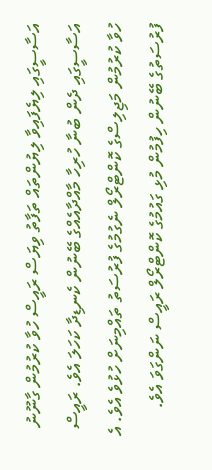އަސާސީގައި ލިޔެފައިވާ ލިޔުންތައް ތަފާތު ވިޔަސް ރައީސް ހުވާ ކުރުމުން ގާނޫނު އަސާސީގައި ދެން ބުނާ ހުރިހާ މާއްދާއެއްގެ ބޭނުން ކެނޑިދާ ކަހަލަ އެވެ. ރައީސް ހުވާ ކުރުމުން މަޖިލިސްގެ ކޮންޓްރޯލް ނެގުމުގެ ފުރުސަތު ތައްމިނަށް ހުޅުވެ އެވެ. އެ ފުރުސަތުގެ ބޭނުން ހިފުމުން މުޅި ގައުމުގެ ކޮންޓްރޯލް ރައީސް ނަންގަވަ އެވެ.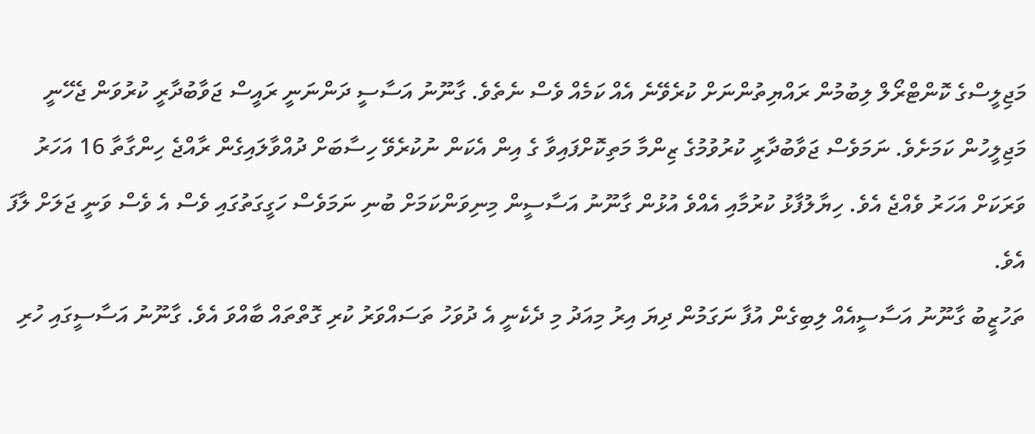މަޖިލީސްގެ ކޮންޓްރޯލް ލިބުމުން ރައްޔިތުންނަށް ކުރެވޭނެ އެއް ކަމެއް ވެސް ނެތެވެ. ގާނޫނު އަސާސީ ދަންނަނީ ރައީސް ޖަވާބުދާރީ ކުރުވަން ޖެހޭނީ މަޖިލީހުން ކަމަށެވެ. ނަމަވެސް ޖަވާބުދާރީ ކުރުވުމުގެ ޒިންމާ މަތިކޮށްފައިވާ ގެ އިން އެކަން ނުކުރެވޭ ހިސާބަށް ދުއްވާލައިގެން ރާއްޖެ ހިންގާތާ 16 އަހަރު ވަރަކަށް އަހަރު ވެއްޖެ އެވެ. ހިޔާލުފާޅު ކުރުމާއި އެއްވެ އުޅުން ގާނޫނު އަސާސީން މިނިވަންކަމަށް ބުނި ނަމަވެސް ހަގީގަތުގައި ވެސް އެ ވެސް ވަނީ ޖަލަށް ލާފަ އެވެ.
ތަހުޒީބު ގާނޫނު އަސާސީއެއް ލިބިގެން އުފާ ނަގަމުން ދިޔަ އިރު މިއަދު މި ދެކެނީ އެ ދުވަހު ތަސައްވަރު ކުރި ގޮތްތައް ބާއްވަ އެވެ. ގާނޫނު އަސާސީގައި ހުރި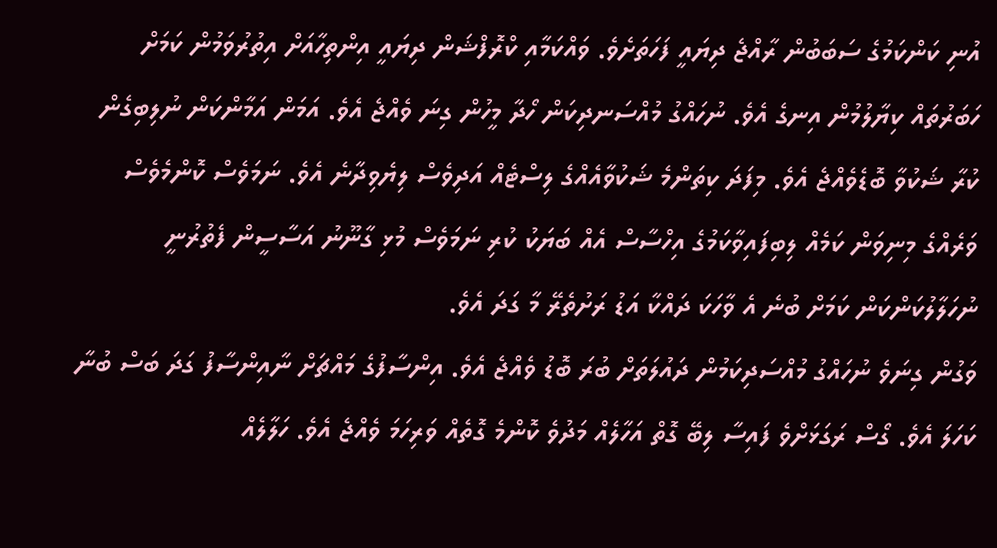އުނި ކަންކަމުގެ ސަބަބުން ރާއްޖެ ދިޔައީ ފަހަތަށެވެ. ވައްކަމާއި ކްރޮފްޝަން ދިޔައީ އިންތިހާއަށް އިތުރުވަމުން ކަމަށް ހަބަރުތައް ކިޔާލުމުން އިނގެ އެވެ. ނުހައްގު މުއްސަނދިކަން ހޯދާ މީހުން ގިނަ ވެއްޖެ އެވެ. އަމަން އަމާންކަން ނުލިބިގެން ކުރާ ޝަކުވާ ބޮޑެވެއްޖެ އެވެ. މިފަދަ ކިތަންމެ ޝަކުވާއެއްގެ ލިސްޓެއް އަދިވެސް ލިޔެވިދާނެ އެވެ. ނަމަވެސް ކޮންމެވެސް ވަރެއްގެ މިނިވަން ކަމެއް ލިބިފައިވާކަމުގެ އިހްސާސް އެއް ބަޔަކު ކުރި ނަމަވެސް މުޅި ގާނޫނު އަސާސީން ފެތުރުނީ ނުހަލާލުކަންކަން ކަމަށް ބުނެ އެ ވާހަކަ ދައްކާ އަޑު ރަށުތެރޭ މާ ގަދަ އެވެ.
ވަގުން ގިނަވެ ނުހައްގު މުއްސަދިކަމުން ދައުލަތަށް ބުރަ ބޮޑު ވެއްޖެ އެވެ. އިންސާފުގެ މައްޗަށް ނާއިންސާފު ގަދަ ބަސް ބުނާ ކަހަލަ އެވެ. ގޯސް ރަގަޅަށްވެ ފައިސާ ލިބޭ ގޮތް އަހާލެއް މަދުވެ ކޮންމެ ގޮތެއް ވަރިހަމަ ވެއްޖެ އެވެ. ހަލާލެއް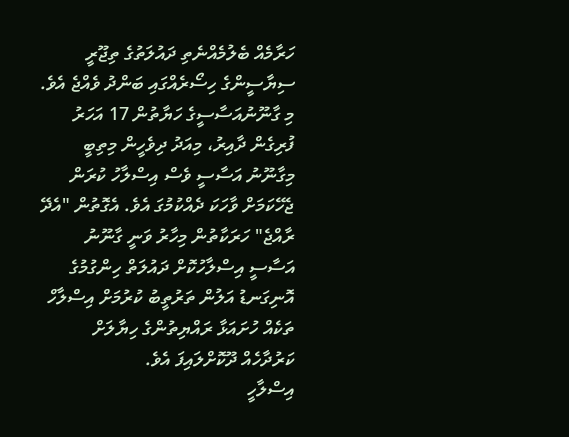ހަރާމެއް ބެލުމެއްނެތި ދައުލަތުގެ ތިޖޫރީ ސިޔާސީންގެ ހިސޯރެއްގައި ބަންދު ވެއްޖެ އެވެ.
މި ގާނޫނުއަސާސީގެ ހަޔާތުން 17 އަހަރު ފުރިގެން ދާއިރު، މިއަދު ދިވެހީން މިތިބީ މިގާނޫނު އަސާސީ ވެސް އިސްލާހު ކުރަން ޖެހޭކަމަށް ވާހަކަ ދެއްކުމުގަ އެވެ. އެގޮތުން "އެދޭ ރާއްޖެ" ހަރަކާތުން މިހާރު ވަނީ ގާނޫނު އަސާސީ އިސްލާހުކޮށް ދައުލަތް ހިންގުމުގެ އޮނިގަނޑު އަލުން ތަރުތީބު ކުރުމަށް އިސްލާހް ތަކެއް ހުށައަޅާ ރައްޔިތުންގެ ހިޔާލަށް ކަރުދާހެއް ދޫކޮށްލައިފަ އެވެ.
އިސްލާހީ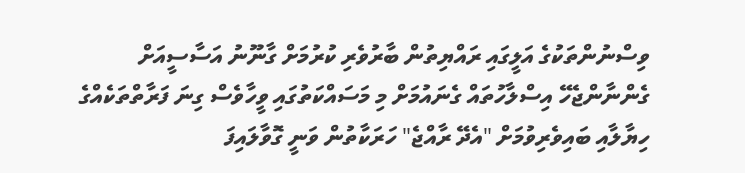ވިސްނުންތަކުގެ އަލީގައި ރައްޔިތުން ބާރުވެރި ކުރުމަށް ގާނޫނު އަސާސީއަށް ގެންނާންޖެހޭ އިސްލާހުތައް ގެނައުމަށް މި މަސައްކަތުގައި ވީހާވެސް ގިނަ ފަރާތްތަކެއްގެ ހިޔާލާއި ބައިވެރިވުމަށް "އެދޭ ރާއްޖެ" ހަރަކާތުން ވަނީ ގޮވާލައިފަ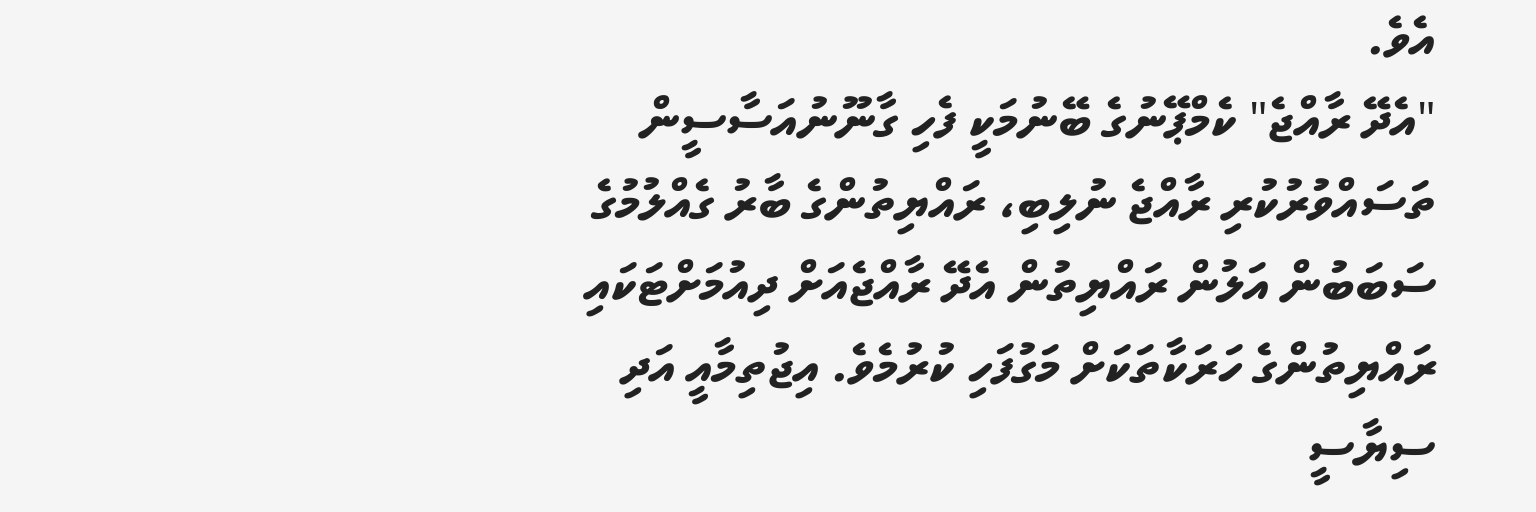އެވެ.
"އެދޭ ރާއްޖެ" ކެމްޕޭނުގެ ބޭނުމަކީ ފެހި ގާނޫނުއަސާސީން ތަސައްވުރުކުރި ރާއްޖެ ނުލިބި، ރައްޔިތުންގެ ބާރު ގެއްލުމުގެ ސަބަބުން އަލުން ރައްޔިތުން އެދޭ ރާއްޖެއަށް ދިއުމަށްޓަކައި ރައްޔިތުންގެ ހަރަކާތަކަށް މަގުފަހި ކުރުމެވެ. އިޖުތިމާއީ އަދި ސިޔާސީ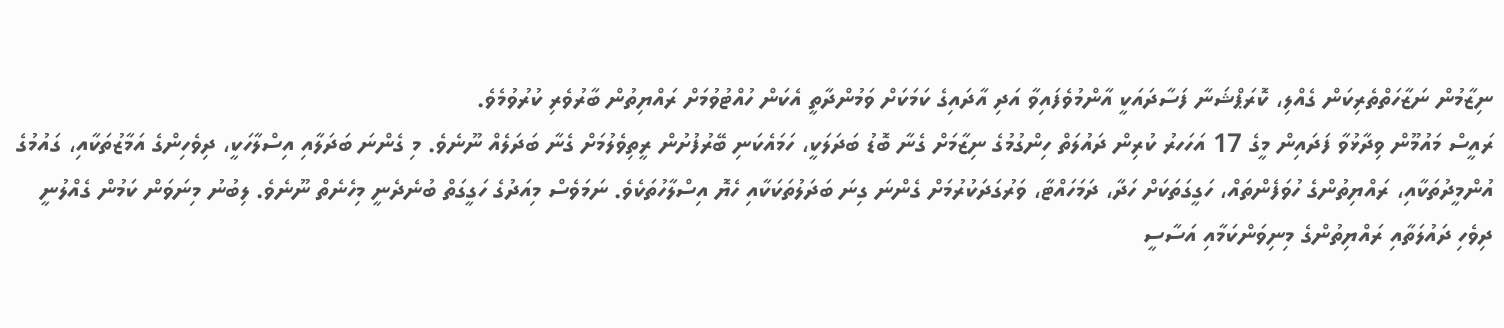ނިޒާމުން ނަޒާހަތްތެރިކަން ގެއްލި، ކޮރަޕްޝަނާ ފަސާދައަކީ އާންމުވެފައިވާ އަދި އާދައިގެ ކަމަކަށް ވަމުންދާތީ އެކަން ހުއްޓުވުމަށް ރައްޔިތުން ބާރުވެރި ކުރުވުމެވެ.
ރައީސް މައުމޫން ވިދާޅުވާ ފަދައިން މީގެ 17 އަހަހރު ކުރިން ދައުލަތް ހިންގުމުގެ ނިޒާމަށް ގެނާ ބޮޑު ބަދަލަކީ، ހަމައެކަނި ބޭރުފުށުން ރީތިވެލުމަށް ގެނާ ބަދަލެއް ނޫނެވެ. މި ގެންނަ ބަދަލާއި އިސްލާހަކީ، ދިވެހިންގެ އަމާޒުތަކާއި، ގައުމުގެ އުންމީދުތަކާއި، ރައްޔިތުންގެ ހުވަފެންތައް، ހަގީގަތަކަށް ހަދާ، ދަމަހައްޓާ، ވަރުގަދަކުރުމަށް ގެންނަ ގިނަ ބަދަލުތަކަކާއި ހެޔޮ އިސްލާހުތަކެވެ. ނަމަވެސް މިއަދުގެ ހަގީގަތް ބުނެދެނީ މިހެނެތް ނޫނެވެ. ލިބުނު މިނަވަން ކަމުން ގެއްލުނީ ދިވެހި ދައުލަތާއި ރައްޔިތުންގެ މިނިވަންކަމާއި އަސާސީ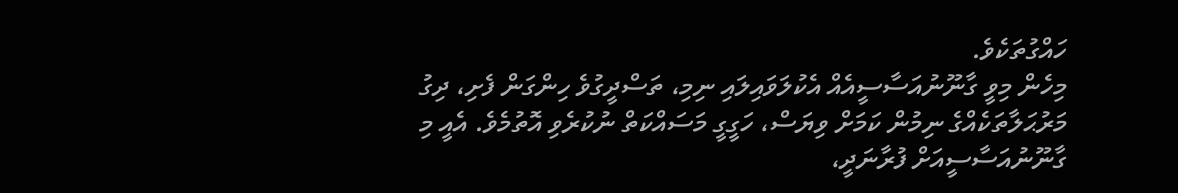ހައްގުތަކެވެ.
މިހެން މިވީ ގާނޫނުއަސާސީއެއް އެކުލަވައިލައި ނިމި، ތަސްދީގުވެ ހިންގަން ފެށި، ދިގު މަރުޙަލާތަކެއްގެ ނިމުން ކަމަށް ވިޔަސް، ހަގީގީ މަސައްކަތް ނުކުރެވި އޮތުމެވެ. އެއީ މި ގާނޫނުއަސާސީއަށް ފުރާނަދީ،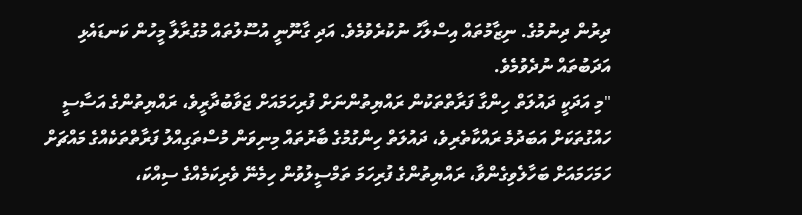ދިރުން ދިނުމުގެ. ނިޒާމުތައް އިސްލާހު ނުކުރެވުމެވެ. އަދި ގާނޫނީ އުސޫލުތައް މުގުރާލާ މީހުން ކަނޑައެޅި އަދަބުތައް ނުދެވުމެވެ.
"މި އަދަކީ ދައުލަތް ހިންގާ ފަރާތްތަކުން ރައްޔިތުންނަށް ފުރިހަމައަށް ޖަވާބުދާރީވެ، ރައްޔިތުންގެ އަސާސީ ހައްގުތަކަށް އަބަދުމެ ރައްކާތެރިވެ، ދައުލަތް ހިންގުމުގެ ބާރުތައް މިނިވަން މުސްތަގިއްލު ފަރާތްތަކެއްގެ މައްޗަށް ހަމަހަމައަށް ބަހާލެވިގެންވާ، ރައްޔިތުންގެ ފުރިހަމަ ތަމްސީލުވުން ހިމެނޭ ވެރިކަމެއްގެ ސިއްކަ،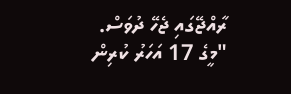ރާއްޖޭގައި ޖެހޭ ދުވަސް. "މީގެ 17 އަހަރު ކުރިން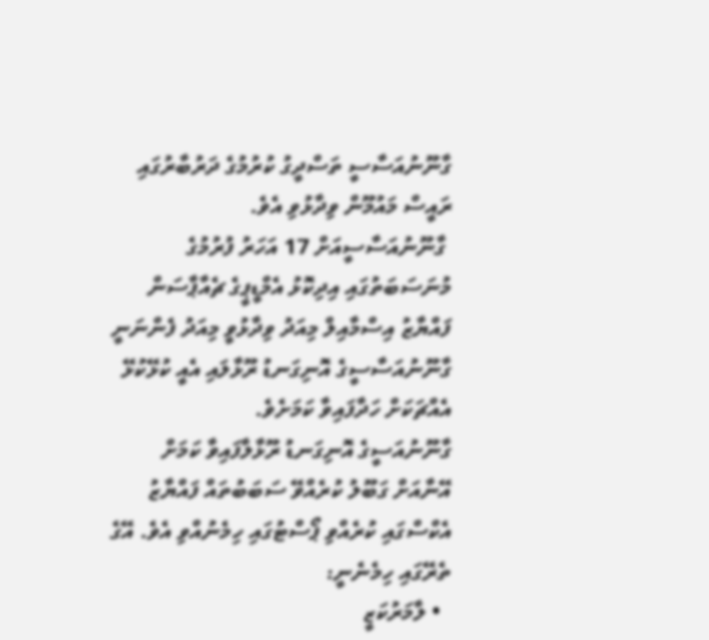ގާނޫނުއަސާސީ ތަސްދީގު ކުރުމުގެ ދަރުބާރުގައި ރައީސް މައުމޫން ވިދާޅުވި އެވެ.
 ގާނޫނުއަސާސީއަށް 17 އަހަރު ފުރުމުގެ މުނަސަބަތުގައި އިދިކޮޅު އެމްޑީޕީގެ ޗެއާޕާސަން ފައްޔާޒު އިސްމާއިލް މިއަދު ވިދާޅުވީ މިއަދު ފެންނަނީ ގާނޫނުއަސާސީގެ އޮނިގަނޑު ރޫޅާލައި އެއީ ކުޅޭކުޅޭ އެއްޗަކަށް ހަދާފައިވާ ކަމަށެވެ.
ގާނޫނުއަސީގެ އޮނިގަނޑު ރޫޅާލާފައިވާ ކަމަށް އޭނާއަށް ގަބޫލު ކުރެއްވޭ ސަބަބުތައް ފައްޔާޒު އެކްސްގައި ކުރެއްވި ޕޯސްޓުގައި ހިމެނުއްވި އެވެ. އޭގެ ތެރޭގައި ހިމެނެނީ:
  • ލާމަރުކަޒީ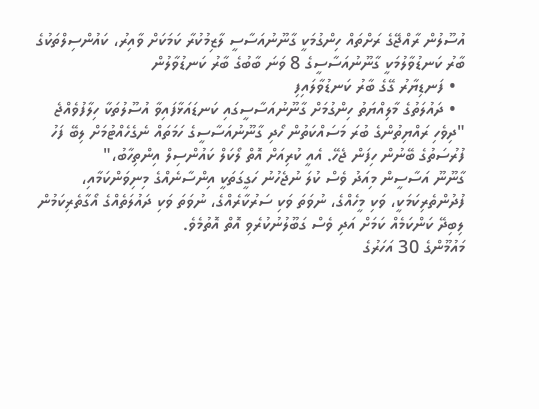އުސޫލުން ރާއްޖޭގެ ރަށްތައް ހިންގުމަކީ ގާނޫނުއަސާސީ ލާޒިމުކުރާ ކަމަކަށް ވާއިރު، ކައުންސިލްތަކުގެ ބާރު ކަނޑުވާލުމަކީ ގާނޫނުއަސާސީގެ 8 ވަނަ ބާބުގެ ބާރު ކަނޑުވާލުން
  • ފަނޑިޔާރު ގޭގެ ބާރު ކަނޑުވާލައިފި
  • ދައުލަތުގެ މާލިއްޔަތު ހިންގުމަށް ގާނޫނުއަސާސީގައި ކަނޑައަޅާފައިވާ އުސޫލުތަކާ ހިލާފުވެއްޖެ
"ދިވެހި ރައްޔިތުންގެ ބުރަ މަސައްކަތުން ހޯދި ގާނޫނުއަސާސީގެ ހަމަތައް ނެގެހެއްޓުމަށް ލިބޭ ފަހު ފުރުސަތުގެ ބޭނުން ހިފަން ޖެހޭ. އެއީ ކުރިއަށް އޮތް ލޯކަލް ކައުންސިލް އިންތިހާބު،"
ގާނޫނޫ އަސާސީން މިއަދު ވެސް ކުލަ ނުޖެހުނު ހަގީގަތަކީ އިންސާނެއްގެ މިނިވަންކަމާއި، ފުދުންތެރިކަމަކީ، ވަކި މީހެއްގެ، ނުވަތަ ވަކި ސަރުކާރެއްގެ، ނުވަތަ ވަކި ދައުލަތެއްގެ އޯގާތެރިކަމުން ލިބިދޭ ކަންކަމެއް ކަމަށް އަދި ވެސް ގަބޫލުނުކުރެވި އޮތް އޮތުމެވެ.
މައުމޫންގެ 30 އަހަރުގެ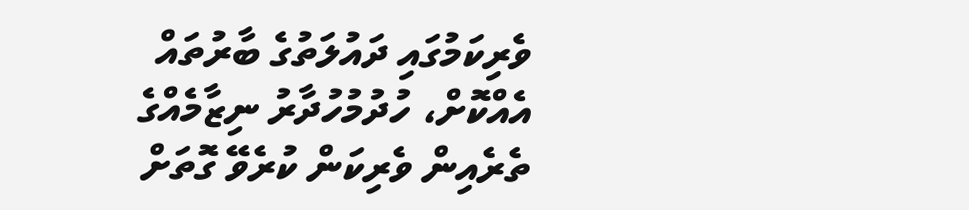ވެރިކަމުގައި ދައުލަތުގެ ބާރުތައް އެއްކޮށް، ހުދުމުހުދާރު ނިޒާމެއްގެ ތެރެއިން ވެރިކަން ކުރެވޭ ގޮތަށް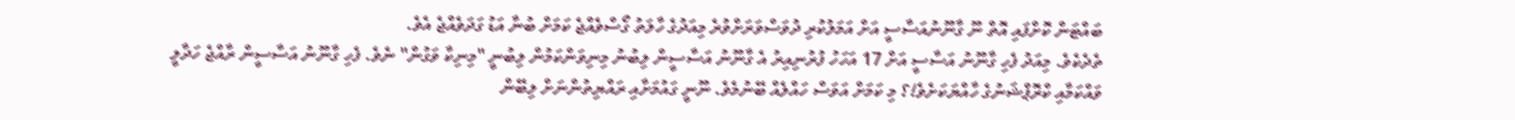ބައްޓަން ކޮށްފައި އޮތް ނޫ ގާނޫނުއަސާސީ އަށް އަމަލުކުރި ދުވަސްވަރަށްވުރެ މިއަދުގެ ހާލަތު ގޯސްވެއްޖެ ކަމަށް ބުނާ އަޑު ގަދަވެއްޖެ އެވެ.
ތެދެކެވެ. މިއަދު ފެހި ގާނޫނު އަސާސީ އަށް 17 އަހަހު ފުރުނިއިރު އެ ގާނޫނު އަސާސީން ލިބުނު މިނިވަންކަމުން ލިބުނީ "މިނިކާ ވަގުން" ނެވެ. ފެހި ގާނޫނު އަސާސީން ރާއްޖެ ހަދާލީ ވައްކަމާއި ކްރޮޕްޝަނުގެ ހާއްޔަކަށެވެ!؟ މި ކަމަށް އަވަސް ހައްލެއް ބޭނުމެވެ. ނޫނީ ގައުމަށާއި ރައްޔިތުންނަށް ލިބޭން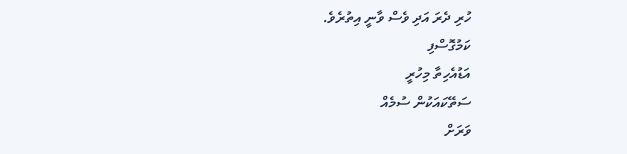ހުރި ދެރަ އަދި ވެސް ވާނީ އިތުރެވެ.
ކަމުގޮސްފި
އަޑުއެހިތާ މިހުރީ
ސަތޭކައަކުން ސުމެއް
ވަރަށް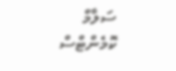ސަލާމް
ކޮމެންޓްސް